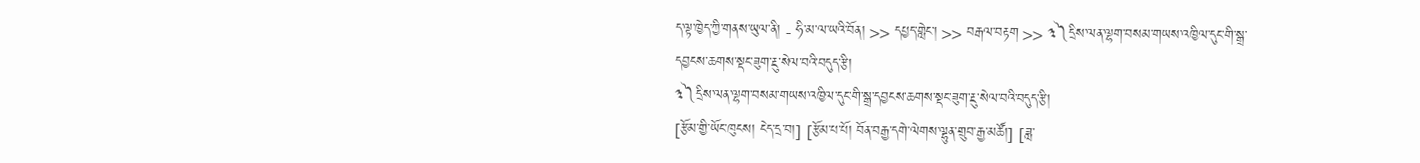ད་ལྟ་ཁྱེད་ཀྱི་གནས་ཡུལ་ནི། - ཧི་མ་ལ་ཡའི་བོན། >> དཔྱད་གླེང་། >> བརྒལ་བརྟག >> ༣༽དྲིས་ལན་ལྷག་བསམ་གཡས་འཁྱིལ་དུང་གི་སྒྲ་དབྱངས་ཆགས་སྡང་ཟུག་རྔུ་སེལ་བའི་བདུད་རྩི།
༣༽དྲིས་ལན་ལྷག་བསམ་གཡས་འཁྱིལ་དུང་གི་སྒྲ་དབྱངས་ཆགས་སྡང་ཟུག་རྔུ་སེལ་བའི་བདུད་རྩི།
[རྩོམ་གྱི་ཡོང་ཁུངས། ངེད་དྲ་བ།] [རྩོམ་པ་པོ། བོན་བརྒྱ་དགེ་ལེགས་ལྷུན་གྲུབ་རྒྱ་མཚོ།] [ཟླ་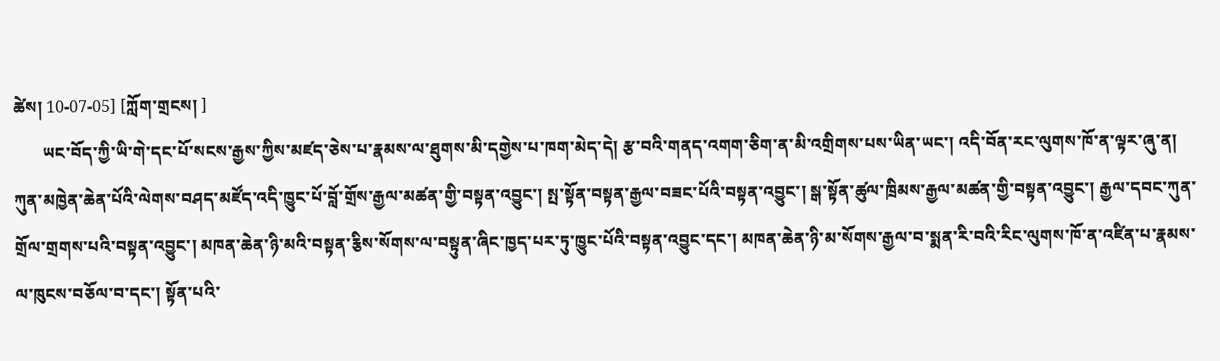ཚེས། 10-07-05] [ཀློག་གྲངས། ]
       ཡང་བོད་ཀྱི་ཡི་གེ་དང་པོ་སངས་རྒྱས་ཀྱིས་མཛད་ཅེས་པ་རྣམས་ལ་ཐུགས་མི་དགྱེས་པ་ཁག་མེད་དེ། རྩ་བའི་གནད་འགག་ཅིག་ན་མི་འགྲིགས་པས་ཡིན་ཡང་། འདི་བོན་རང་ལུགས་ཁོ་ན་ལྟར་ཞུ་ན། ཀུན་མཁྱེན་ཆེན་པོའི་ལེགས་བཤད་མཛོད་འདི་ཁྱུང་པོ་བློ་གྲོས་རྒྱལ་མཚན་གྱི་བསྟན་འབྱུང་། སྤ་སྟོན་བསྟན་རྒྱལ་བཟང་པོའི་བསྟན་འབྱུང་། སྒ་སྟོན་ཚུལ་ཁྲིམས་རྒྱལ་མཚན་གྱི་བསྟན་འབྱུང་། རྒྱལ་དབང་ཀུན་གྲོལ་གྲགས་པའི་བསྟན་འབྱུང་། མཁན་ཆེན་ཉི་མའི་བསྟན་རྕིས་སོགས་ལ་བསྟུན་ཞིང་ཁྱད་པར་ཏུ་ཁྱུང་པོའི་བསྟན་འབྱུང་དང་། མཁན་ཆེན་ཉི་མ་སོགས་རྒྱལ་བ་སྨན་རི་བའི་རིང་ལུགས་ཁོ་ན་འཛིན་པ་རྣམས་ལ་ཁུངས་བཅོལ་བ་དང་། སྟོན་པའི་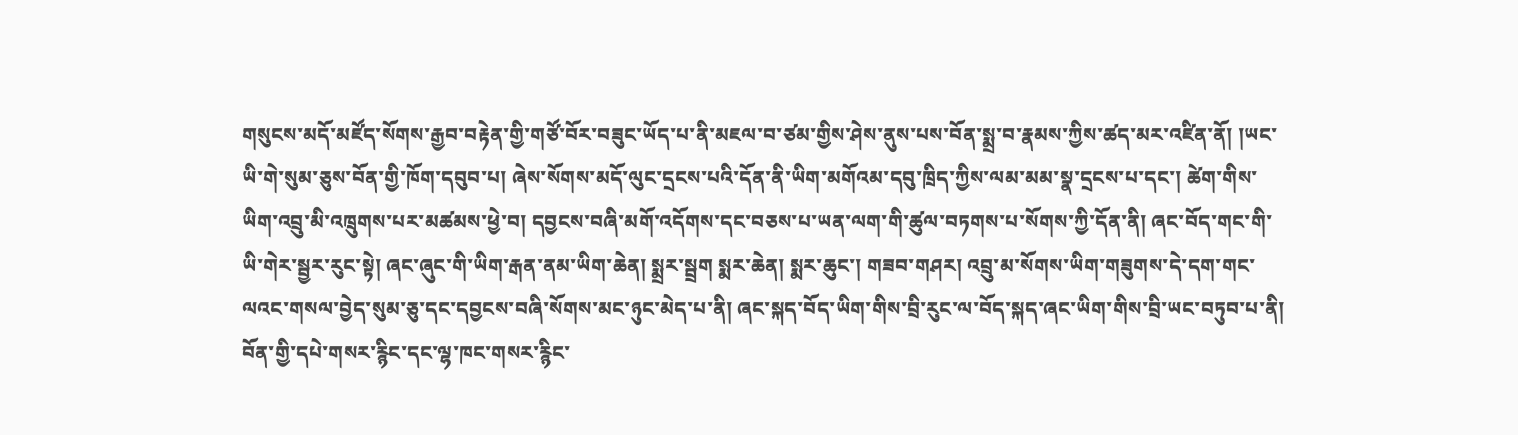གསུངས་མདོ་མཛོད་སོགས་རྒྱབ་བརྟེན་གྱི་གཙོ་བོར་བཟུང་ཡོད་པ་ནི་མཇལ་བ་ཙམ་གྱིས་ཤེས་ནུས་པས་བོན་སྨྲ་བ་རྣམས་ཀྱིས་ཚད་མར་འཛིན་ནོ། །ཡང་ཡི་གེ་སུམ་ཅུས་བོན་གྱི་ཁོག་དབུབ་པ། ཞེས་སོགས་མདོ་ལུང་དྲངས་པའི་དོན་ནི་ཡིག་མགོའམ་དབུ་ཁྲིད་ཀྱིས་ལམ་མམ་སྣ་དྲངས་པ་དང་། ཚེག་གིས་ཡིག་འབྲུ་མི་འཁྲུགས་པར་མཚམས་ཕྱེ་བ། དབྱངས་བཞི་མགོ་འདོགས་དང་བཅས་པ་ཡན་ལག་གི་ཚུལ་བཏགས་པ་སོགས་ཀྱི་དོན་ནི། ཞང་བོད་གང་གི་ཡི་གེར་སྦྱར་རུང་སྟེ། ཞང་ཞུང་གི་ཡིག་རྒན་ནམ་ཡིག་ཆེན། སྨྲར་སྦྲག སྨར་ཆེན། སྨར་ཆུང་། གཟབ་གཤར། འབྲུ་མ་སོགས་ཡིག་གཟུགས་དེ་དག་གང་ལའང་གསལ་བྱེད་སུམ་ཅུ་དང་དབྱངས་བཞི་སོགས་མང་ཉུང་མེད་པ་ནི། ཞང་སྐད་བོད་ཡིག་གིས་བྲི་རུང་ལ་བོད་སྐད་ཞང་ཡིག་གིས་བྲི་ཡང་བཏུབ་པ་ནི། བོན་གྱི་དཔེ་གསར་རྙིང་དང་ལྷ་ཁང་གསར་རྙིང་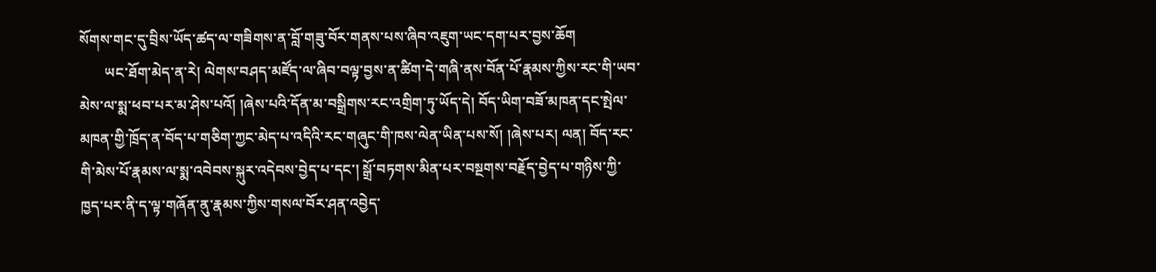སོགས་གང་དུ་བྲིས་ཡོད་ཚད་ལ་གཟིགས་ན་བློ་གཟུ་བོར་གནས་པས་ཞིབ་འཇུག་ཡང་དག་པར་བྱས་ཆོག
       ཡང་ཐོག་མེད་ན་རེ། ལེགས་བཤད་མཛོད་ལ་ཞིབ་བལྟ་བྱས་ན་ཚིག་དེ་གཞི་ནས་བོན་པོ་རྣམས་ཀྱིས་རང་གི་ཡབ་མེས་ལ་སྨ་ཕབ་པར་མ་ཤེས་པའོ། །ཞེས་པའི་དོན་མ་བསྒྲིགས་རང་འགྲིག་ཏུ་ཡོད་དེ། བོད་ཡིག་བཟོ་མཁན་དང་སྤེལ་མཁན་གྱི་ཁྲོད་ན་བོད་པ་གཅིག་ཀྱང་མེད་པ་འདིའི་རང་གཞུང་གི་ཁས་ལེན་ཡིན་པས་སོ། །ཞེས་པར། ལན། བོད་རང་གི་མེས་པོ་རྣམས་ལ་སྨ་འབེབས་སྐུར་འདེབས་བྱེད་པ་དང་། སྒྲོ་བཏགས་མིན་པར་བསྔགས་བརྗོད་བྱེད་པ་གཉིས་ཀྱི་ཁྱད་པར་ནི་ད་ལྟ་གཞོན་ནུ་རྣམས་ཀྱིས་གསལ་བོར་ཤན་འབྱེད་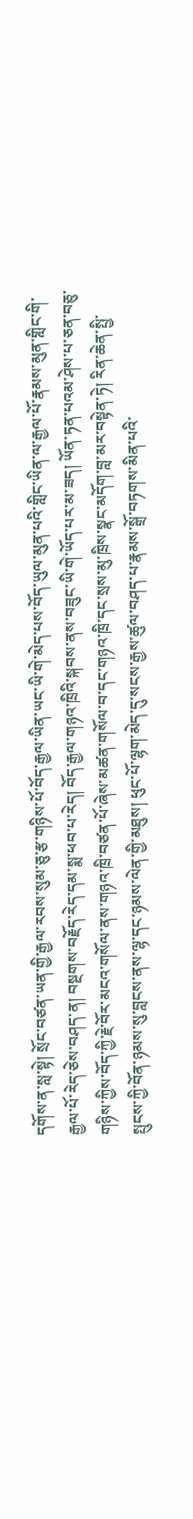དགོས་ན་སླ་སྟེ། སྲོང་བཙན་ཡན་གྱི་རྒྱལ་རབས་སུམ་ཅུ་རྩ་གཉིས་པོ་བོད་རྒྱལ་ཡིན་ཡང་ཡི་གེ་མེད་པས་བོད་ཡུལ་མུན་པའི་གླིང་ཡིན་ལ་རྒྱལ་པོ་རྣམས་མུན་གླིང་གི་རྒྱལ་པོ་རེད་ཅེས་བཤད་ན། བསྔགས་བརྗོད་རེད་དམ་སྨ་ཕབ་པ་རེད། བོད་རྒྱལ་གཉའ་ཁྲིའི་སྐབས་ནས་བཟུང་ཡི་གེ་ཡོད་པར་མ་ཟད། ཡོན་ཏན་པའམ་ཤེས་པ་ཅན་བཅུ་གཉིས་ཀྱིས་བོད་ཀྱི་རྗེ་བོར་མངའ་གསོལ་ནས་གཉའ་ཁྲི་བཙན་པོ་ཞེས་མཚན་གསོལ་བ་དང་གཉའ་ཁྲི་དང་སྲས་མུ་ཁྲིས་སྣང་མདོག་བླ་མར་བསྟེན་ཏེ། རིན་ཆེན་སྤྱི་སྤུངས་ཀྱི་བོན་ཉམས་སུ་བླངས་ནས་ལྷ་དང་ཉམས་ལེན་གྱི་མཐུས། ཕུང་པོ་ལྷག་མེད་དུ་སངས་རྒྱས་ཚུལ་བཤད་པ་རྣམས་སྒྲོ་བཏགས་མིན་པའི་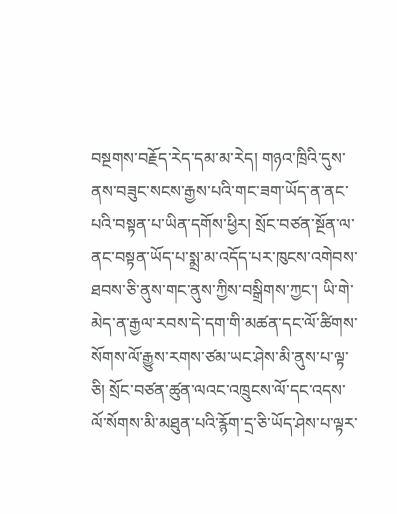བསྔགས་བརྗོད་རེད་དམ་མ་རེད། གཉའ་ཁྲིའི་དུས་ནས་བཟུང་སངས་རྒྱས་པའི་གང་ཟག་ཡོད་ན་ནང་པའི་བསྟན་པ་ཡིན་དགོས་ཕྱིར། སྲོང་བཙན་སྔོན་ལ་ནང་བསྟན་ཡོད་པ་སྨྲ་མ་འདོད་པར་ཁུངས་འགེབས་ཐབས་ཅི་ནུས་གང་ནུས་ཀྱིས་བསྒྲིགས་ཀྱང་། ཡི་གེ་མེད་ན་རྒྱལ་རབས་དེ་དག་གི་མཚན་དང་ལོ་ཚིགས་སོགས་ལོ་རྒྱུས་རགས་ཙམ་ཡང་ཤེས་མི་ནུས་པ་ལྟ་ཅི། སྲོང་བཙན་ཚུན་ལའང་འཁྲུངས་ལོ་དང་འདས་ལོ་སོགས་མི་མཐུན་པའི་རྙོག་དྲ་ཅི་ཡོད་ཤེས་པ་ལྟར་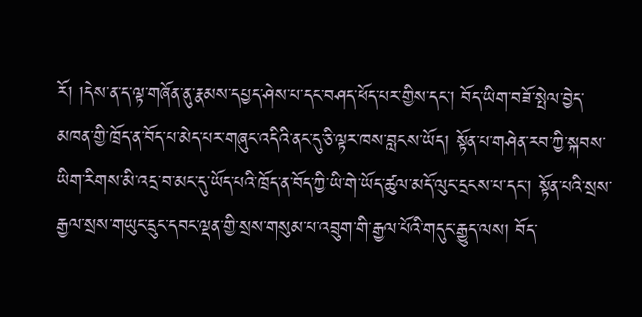རོ། །དེས་ན་ད་ལྟ་གཞོན་ནུ་རྣམས་དཔྱད་ཤེས་པ་དང་བཤད་ཕོད་པར་གྱིས་དང་། བོད་ཡིག་བཟོ་སྤེལ་བྱེད་མཁན་གྱི་ཁྲོད་ན་བོད་པ་མེད་པར་གཞུང་འདིའི་ནང་དུ་ཅི་ལྟར་ཁས་བླངས་ཡོད། སྟོན་པ་གཤེན་རབ་ཀྱི་སྐབས་ཡིག་རིགས་མི་འདྲ་བ་མང་དུ་ཡོད་པའི་ཁྲོད་ན་བོད་ཀྱི་ཡི་གེ་ཡོད་ཚུལ་མདོ་ལུང་དྲངས་པ་དང་། སྟོན་པའི་སྲས་རྒྱལ་སྲས་གཡུང་དྲུང་དབང་ལྡན་གྱི་སྲས་གསུམ་པ་འབྲུག་གི་རྒྱལ་པོའི་གདུང་རྒྱུད་ལས། བོད་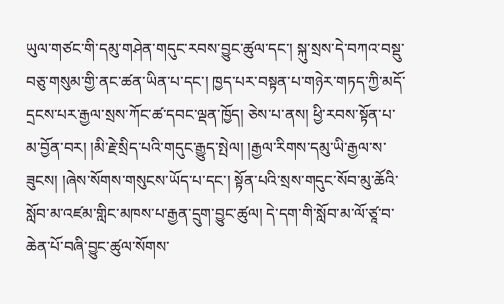ཡུལ་གཙང་གི་དམུ་གཤེན་གདུང་རབས་བྱུང་ཚུལ་དང་། སྐུ་སྲས་དེ་བཀའ་བསྡུ་བཅུ་གསུམ་གྱི་ནང་ཚན་ཡིན་པ་དང་། ཁྱད་པར་བསྟན་པ་གཉེར་གཏད་ཀྱི་མདོ་དྲངས་པར་རྒྱལ་སྲས་ཀོང་ཚ་དབང་ལྡན་ཁྱོད། ཅེས་པ་ནས། ཕྱི་རབས་སྟོན་པ་མ་བྱོན་བར། །མི་རྗེ་སྲིད་པའི་གདུང་རྒྱུད་སྤེལ། །རྒྱལ་རིགས་དམུ་ཡི་རྒྱལ་ས་ཟུངས། །ཞེས་སོགས་གསུངས་ཡོད་པ་དང་། སྟོན་པའི་སྲས་གདུང་སོབ་མུ་ཆོའི་སློབ་མ་འཛམ་གླིང་མཁས་པ་རྒྱན་དྲུག་བྱུང་ཚུལ། དེ་དག་གི་སློབ་མ་ལོ་ཙཱ་བ་ཆེན་པོ་བཞི་བྱུང་ཚུལ་སོགས་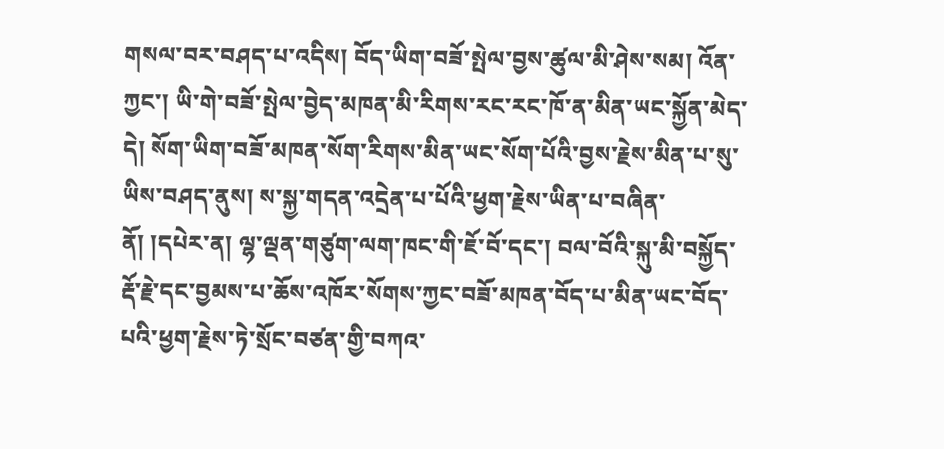གསལ་བར་བཤད་པ་འདིས། བོད་ཡིག་བཟོ་སྤེལ་བྱས་ཚུལ་མི་ཤེས་སམ། འོན་ཀྱང་། ཡི་གེ་བཟོ་སྤེལ་བྱེད་མཁན་མི་རིགས་རང་རང་ཁོ་ན་མིན་ཡང་སྐྱོན་མེད་དེ། སོག་ཡིག་བཟོ་མཁན་སོག་རིགས་མིན་ཡང་སོག་པོའི་བྱས་རྗེས་མིན་པ་སུ་ཡིས་བཤད་ནུས། ས་སྐྱ་གདན་འདྲེན་པ་པོའི་ཕྱག་རྗེས་ཡིན་པ་བཞིན་ནོ། །དཔེར་ན། ལྷ་ལྡན་གཙུག་ལག་ཁང་གི་ཇོ་བོ་དང་། བལ་བོའི་སྐུ་མི་བསྐྱོད་རྡོ་རྗེ་དང་བྱམས་པ་ཆོས་འཁོར་སོགས་ཀྱང་བཟོ་མཁན་བོད་པ་མིན་ཡང་བོད་པའི་ཕྱག་རྗེས་ཏེ་སྲོང་བཙན་གྱི་བཀའ་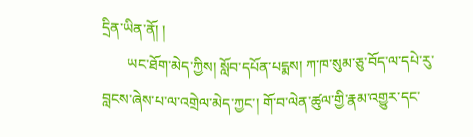དྲིན་ཡིན་ནོ། །
       ཡང་ཐོག་མེད་ཀྱིས། སློབ་དཔོན་པདྨས། ཀ་ཁ་སུམ་ཅུ་བོད་ལ་དཔེ་རུ་བླངས་ཞེས་པ་ལ་འགྲེལ་མེད་ཀྱང་། གོ་བ་ལེན་ཚུལ་གྱི་རྣམ་འགྱུར་དང་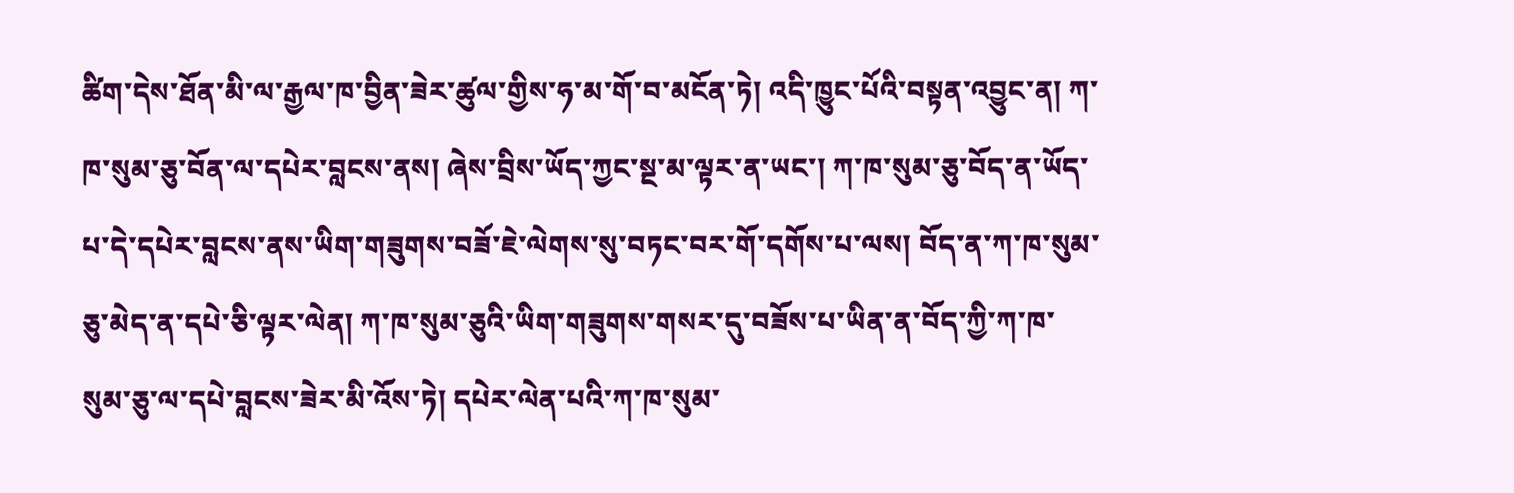ཚིག་དེས་ཐོན་མི་ལ་རྒྱལ་ཁ་བྱིན་ཟེར་ཚུལ་གྱིས་ཧ་མ་གོ་བ་མངོན་ཏེ། འདི་ཁྱུང་པོའི་བསྟན་འབྱུང་ན། ཀ་ཁ་སུམ་ཅུ་བོན་ལ་དཔེར་བླངས་ནས། ཞེས་བྲིས་ཡོད་ཀྱང་སྔ་མ་ལྟར་ན་ཡང་། ཀ་ཁ་སུམ་ཅུ་བོད་ན་ཡོད་པ་དེ་དཔེར་བླངས་ནས་ཡིག་གཟུགས་བཟོ་ཇེ་ལེགས་སུ་བཏང་བར་གོ་དགོས་པ་ལས། བོད་ན་ཀ་ཁ་སུམ་ཅུ་མེད་ན་དཔེ་ཅི་ལྟར་ལེན། ཀ་ཁ་སུམ་ཅུའི་ཡིག་གཟུགས་གསར་དུ་བཟོས་པ་ཡིན་ན་བོད་ཀྱི་ཀ་ཁ་སུམ་ཅུ་ལ་དཔེ་བླངས་ཟེར་མི་འོས་ཏེ། དཔེར་ལེན་པའི་ཀ་ཁ་སུམ་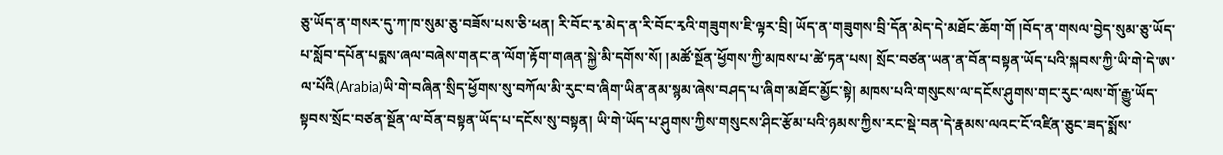ཅུ་ཡོད་ན་གསར་དུ་ཀ་ཁ་སུམ་ཅུ་བཟོས་པས་ཅི་ཕན། རི་བོང་རྭ་མེད་ན་རི་བོང་རྭའི་གཟུགས་ཇི་ལྟར་བྲི། ཡོད་ན་གཟུགས་བྲི་དོན་མེད་དེ་མཐོང་ཆོག་གོ །བོད་ན་གསལ་བྱེད་སུམ་ཅུ་ཡོད་པ་སློབ་དཔོན་པདྨས་ཞལ་བཞེས་གནང་ན་ལོག་རྟོག་གཞན་སྐྱེ་མི་དགོས་སོ། །མཚོ་སྔོན་ཕྱོགས་ཀྱི་མཁས་པ་ཚེ་ཏན་པས། སྲོང་བཙན་ཡན་ན་བོན་བསྟན་ཡོད་པའི་སྐབས་ཀྱི་ཡི་གེ་དེ་ཨ་ལ་པོའི(Arabia)ཡི་གེ་བཞིན་སྲིད་ཕྱོགས་སུ་བཀོལ་མི་རུང་བ་ཞིག་ཡིན་ནམ་སྙམ་ཞེས་བཤད་པ་ཞིག་མཐོང་མྱོང་སྟེ། མཁས་པའི་གསུངས་ལ་དངོས་ཤུགས་གང་རུང་ལས་གོ་རྒྱུ་ཡོད་སྟབས་སྲོང་བཙན་སྔོན་ལ་བོན་བསྟན་ཡོད་པ་དངོས་སུ་བསྟན། ཡི་གེ་ཡོད་པ་ཤུགས་ཀྱིས་གསུངས་ཤིང་རྩོམ་པའི་ཉམས་ཀྱིས་རང་སྡེ་བན་དེ་རྣམས་ལའང་ངོ་འཛིན་ཅུང་ཟད་སྨོས་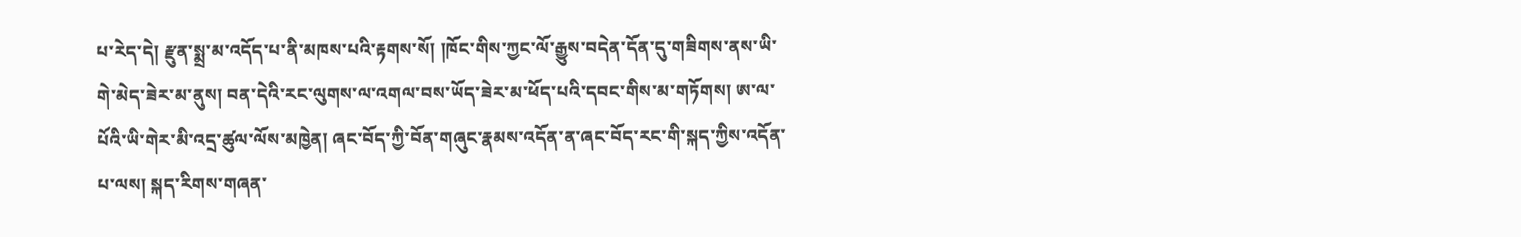པ་རེད་དེ། རྫུན་སྨྲ་མ་འདོད་པ་ནི་མཁས་པའི་རྟགས་སོ། །ཁོང་གིས་ཀྱང་ལོ་རྒྱུས་བདེན་དོན་དུ་གཟིགས་ནས་ཡི་གེ་མེད་ཟེར་མ་ནུས། བན་དེའི་རང་ལུགས་ལ་འགལ་བས་ཡོད་ཟེར་མ་ཕོད་པའི་དབང་གིས་མ་གཏོགས། ཨ་ལ་པོའི་ཡི་གེར་མི་འདྲ་ཚུལ་ལོས་མཁྱེན། ཞང་བོད་ཀྱི་བོན་གཞུང་རྣམས་འདོན་ན་ཞང་བོད་རང་གི་སྐད་ཀྱིས་འདོན་པ་ལས། སྐད་རིགས་གཞན་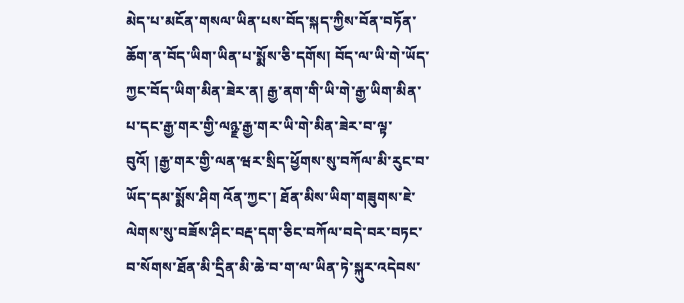མེད་པ་མངོན་གསལ་ཡིན་པས་བོད་སྐད་ཀྱིས་བོན་བཏོན་ཆོག་ན་བོད་ཡིག་ཡིན་པ་སྨོས་ཅི་དགོས། བོད་ལ་ཡི་གེ་ཡོད་ཀྱང་བོད་ཡིག་མིན་ཟེར་ན། རྒྱ་ནག་གི་ཡི་གེ་རྒྱ་ཡིག་མིན་པ་དང་རྒྱ་གར་གྱི་ལཉྫ་རྒྱ་གར་ཡི་གེ་མིན་ཟེར་བ་ལྟ་བུའོ། །རྒྱ་གར་གྱི་ལན་ཝར་སྲིད་ཕྱོགས་སུ་བཀོལ་མི་རུང་བ་ཡོད་དམ་སྨོས་ཤིག འོན་ཀྱང་། ཐོན་མིས་ཡིག་གཟུགས་ཇེ་ལེགས་སུ་བཟོས་ཤིང་བརྡ་དག་ཅིང་བཀོལ་བདེ་བར་བཏང་བ་སོགས་ཐོན་མི་དྲིན་མི་ཆེ་བ་ག་ལ་ཡིན་ཏེ་སྐུར་འདེབས་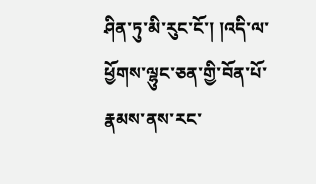ཤིན་ཏུ་མི་རུང་ངོ་། །འདི་ལ་ཕྱོགས་ལྷུང་ཅན་གྱི་བོན་པོ་རྣམས་ནས་རང་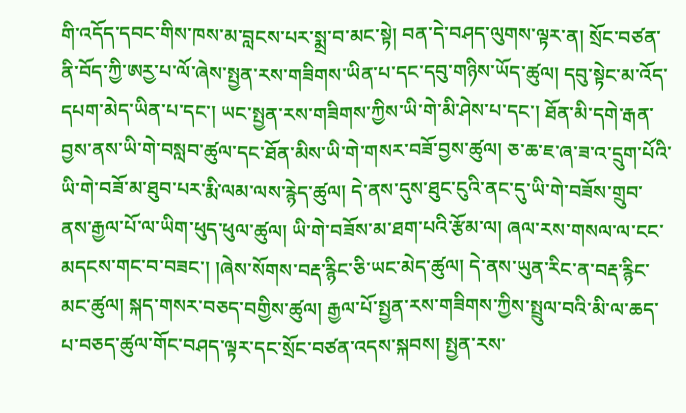གི་འདོད་དབང་གིས་ཁས་མ་བླངས་པར་སྨྲ་བ་མང་སྟེ། བན་དེ་བཤད་ལུགས་ལྟར་ན། སྲོང་བཙན་ནི་བོད་ཀྱི་ཨརྱ་པ་ལོ་ཞེས་སྤྱན་རས་གཟིགས་ཡིན་པ་དང་དབུ་གཉིས་ཡོད་ཚུལ། དབུ་སྟེང་མ་འོད་དཔག་མེད་ཡིན་པ་དང་། ཡང་སྤྱན་རས་གཟིགས་ཀྱིས་ཡི་གེ་མི་ཤེས་པ་དང་། ཐོན་མི་དགེ་རྒན་བྱས་ནས་ཡི་གེ་བསླབ་ཚུལ་དང་ཐོན་མིས་ཡི་གེ་གསར་བཟོ་བྱས་ཚུལ། ཅ་ཆ་ཇ་ཞ་ཟ་འ་དྲུག་པོའི་ཡི་གེ་བཟོ་མ་ཐུབ་པར་རྨི་ལམ་ལས་རྙེད་ཚུལ། དེ་ནས་དུས་ཐུང་ངུའི་ནང་དུ་ཡི་གེ་བཟོས་གྲུབ་ནས་རྒྱལ་པོ་ལ་ཡིག་ཕུད་ཕུལ་ཚུལ། ཡི་གེ་བཟོས་མ་ཐག་པའི་རྩོམ་ལ། ཞལ་རས་གསལ་ལ་ངང་མདངས་གང་བ་བཟང་། །ཞེས་སོགས་བརྡ་རྙིང་ཅི་ཡང་མེད་ཚུལ། དེ་ནས་ཡུན་རིང་ན་བརྡ་རྙིང་མང་ཚུལ། སྐད་གསར་བཅད་བགྱིས་ཚུལ། རྒྱལ་པོ་སྤྱན་རས་གཟིགས་ཀྱིས་སྤྲུལ་བའི་མི་ལ་ཆད་པ་བཅད་ཚུལ་གོང་བཤད་ལྟར་དང་སྲོང་བཙན་འདས་སྐབས། སྤྱན་རས་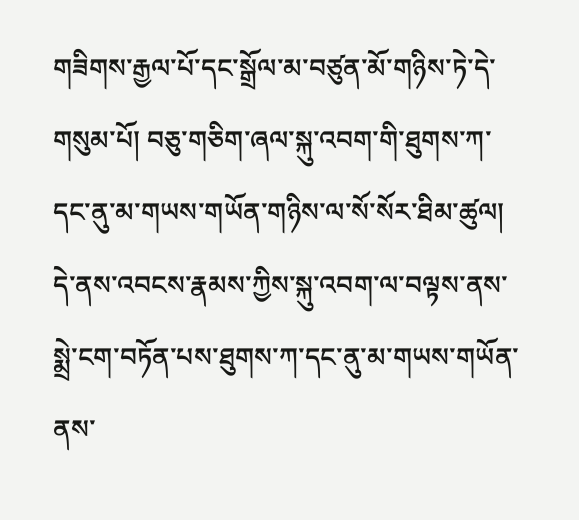གཟིགས་རྒྱལ་པོ་དང་སྒྲོལ་མ་བཙུན་མོ་གཉིས་ཏེ་དེ་གསུམ་པོ། བཅུ་གཅིག་ཞལ་སྐུ་འབག་གི་ཐུགས་ཀ་དང་ནུ་མ་གཡས་གཡོན་གཉིས་ལ་སོ་སོར་ཐིམ་ཚུལ། དེ་ནས་འབངས་རྣམས་ཀྱིས་སྐུ་འབག་ལ་བལྟས་ནས་སྨྲེ་ངག་བཏོན་པས་ཐུགས་ཀ་དང་ནུ་མ་གཡས་གཡོན་ནས་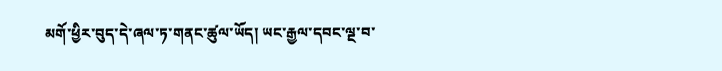མགོ་ཕྱིར་བུད་དེ་ཞལ་ཏ་གནང་ཚུལ་ཡོད། ཡང་རྒྱལ་དབང་ལྔ་བ་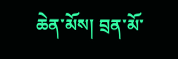ཆེན་མོས། བྲན་མོ་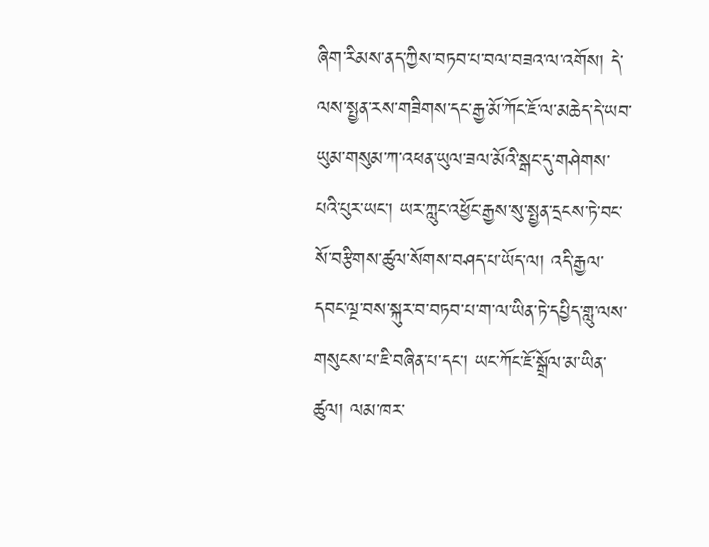ཞིག་རིམས་ནད་ཀྱིས་བཏབ་པ་བལ་བཟའ་ལ་འགོས། དེ་ལས་སྤྱན་རས་གཟིགས་དང་རྒྱ་མོ་ཀོང་ཇོ་ལ་མཆེད་དེ་ཡབ་ཡུམ་གསུམ་ཀ་འཕན་ཡུལ་ཟལ་མོའི་སྒང་དུ་གཤེགས་པའི་པུར་ཡང་། ཡར་ཀླུང་འཕྱོང་རྒྱས་སུ་སྤྱན་དྲངས་ཏེ་བང་སོ་བརྩིགས་ཚུལ་སོགས་བཤད་པ་ཡོད་ལ། འདི་རྒྱལ་དབང་ལྔ་བས་སྐུར་བ་བཏབ་པ་ག་ལ་ཡིན་ཏེ་དཔྱིད་གླུ་ལས་གསུངས་པ་ཇི་བཞིན་པ་དང་། ཡང་ཀོང་ཇོ་སྒྲོལ་མ་ཡིན་ཚུལ། ལམ་ཁར་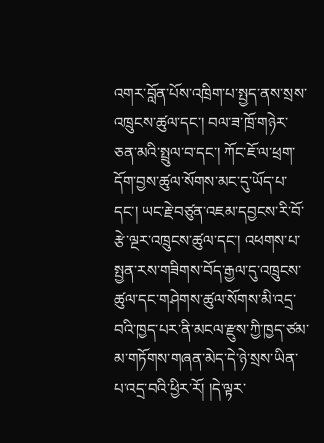འགར་བློན་པོས་འཁྲིག་པ་སྤྱད་ནས་སྲས་འཁྲུངས་ཚུལ་དང་། བལ་ཟ་ཁྲོ་གཉེར་ཅན་མའི་སྤྲུལ་བ་དང་། ཀོང་ཇོ་ལ་ཕྲག་དོག་བྱས་ཚུལ་སོགས་མང་དུ་ཡོད་པ་དང་། ཡང་རྗེ་བཙུན་འཇམ་དབྱངས་རི་བོ་རྩེ་ལྔར་འཁྲུངས་ཚུལ་དང་། འཕགས་པ་སྤྱན་རས་གཟིགས་བོད་རྒྱལ་དུ་འཁྲུངས་ཚུལ་དང་གཤེགས་ཚུལ་སོགས་མི་འདྲ་བའི་ཁྱད་པར་ནི་མངལ་རྫུས་ཀྱི་ཁྱད་ཙམ་མ་གཏོགས་གཞན་མེད་དེ་ཉེ་སྲས་ཡིན་པ་འདྲ་བའི་ཕྱིར་རོ། །དེ་ལྟར་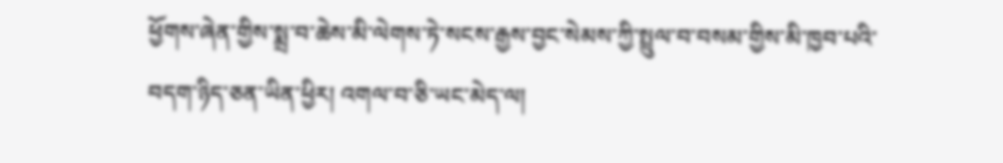ཕྱོགས་ཞེན་གྱིས་སྨྲ་བ་ཆེས་མི་ལེགས་ཏེ་སངས་རྒྱས་བྱང་སེམས་ཀྱི་སྤྲུལ་བ་བསམ་གྱིས་མི་ཁྱབ་པའི་བདག་ཉིད་ཅན་ཡིན་ཕྱིར། འགལ་བ་ཅི་ཡང་མེད་ལ།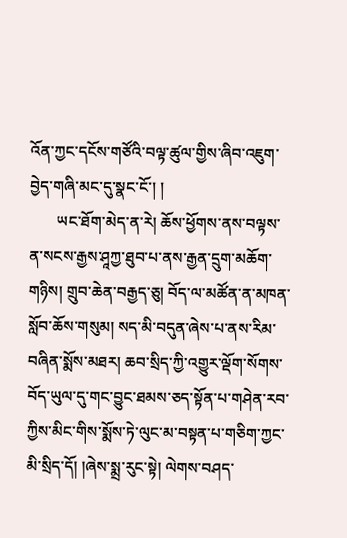འོན་ཀྱང་དངོས་གཙོའི་བལྟ་ཚུལ་གྱིས་ཞིབ་འཇུག་བྱེད་གཞི་མང་དུ་སྣང་ངོ་། །
       ཡང་ཐོག་མེད་ན་རེ། ཆོས་ཕྱོགས་ནས་བལྟས་ན་སངས་རྒྱས་ཤཱཀྱ་ཐུབ་པ་ནས་རྒྱན་དྲུག་མཆོག་གཉིས། གྲུབ་ཆེན་བརྒྱད་ཅུ། བོད་ལ་མཚོན་ན་མཁན་སློབ་ཆོས་གསུམ། སད་མི་བདུན་ཞེས་པ་ནས་རིམ་བཞིན་སྨོས་མཐར། ཆབ་སྲིད་ཀྱི་འགྱུར་ལྡོག་སོགས་བོད་ཡུལ་དུ་གང་བྱུང་ཐམས་ཅད་སྟོན་པ་གཤེན་རབ་ཀྱིས་མིང་གིས་སྨོས་ཏེ་ལུང་མ་བསྟན་པ་གཅིག་ཀྱང་མི་སྲིད་དོ། །ཞེས་སྨྲ་རུང་སྟེ། ལེགས་བཤད་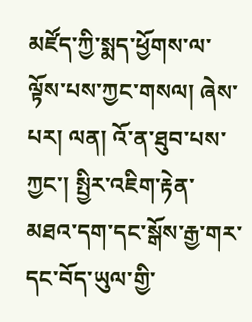མཛོད་ཀྱི་སྨད་ཕྱོགས་ལ་ལྟོས་པས་ཀྱང་གསལ། ཞེས་པར། ལན། འོ་ན་ཐུབ་པས་ཀྱང་། སྤྱིར་འཇིག་རྟེན་མཐའ་དག་དང་སྒོས་རྒྱ་གར་དང་བོད་ཡུལ་གྱི་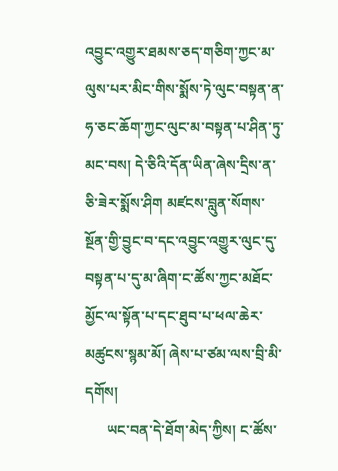འབྱུང་འགྱུར་ཐམས་ཅད་གཅིག་ཀྱང་མ་ལུས་པར་མིང་གིས་སྨོས་ཏེ་ལུང་བསྟན་ན་ཧ་ཅང་ཆོག་ཀྱང་ལུང་མ་བསྟན་པ་ཤིན་ཏུ་མང་བས། དེ་ཅིའི་དོན་ཡིན་ཞེས་དྲིས་ན་ཅི་ཟེར་སྨོས་ཤིག མཛངས་བླུན་སོགས་སྔོན་གྱི་བྱུང་བ་དང་འབྱུང་འགྱུར་ལུང་དུ་བསྟན་པ་དུ་མ་ཞིག་ང་ཚོས་ཀྱང་མཐོང་མྱོང་ལ་སྟོན་པ་དང་ཐུབ་པ་ཕལ་ཆེར་མཚུངས་སྙམ་མོ། ཞེས་པ་ཙམ་ལས་བྲི་མི་དགོས།
      ཡང་བན་དེ་ཐོག་མེད་ཀྱིས། ང་ཚོས་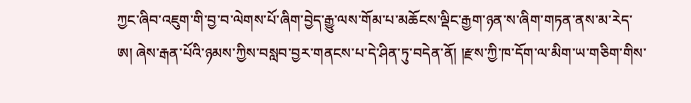ཀྱང་ཞིབ་འཇུག་གི་བྱ་བ་ལེགས་པོ་ཞིག་བྱེད་རྒྱུ་ལས་གོམ་པ་མཆོངས་ལྡིང་རྒྱག་ཉན་ས་ཞིག་གཏན་ནས་མ་རེད་ཨ། ཞེས་རྒན་པོའི་ཉམས་ཀྱིས་བསླབ་བྱར་གནངས་པ་དེ་ཤིན་ཏུ་བདེན་ནོ། །རྫས་ཀྱི་ཁ་དོག་ལ་མིག་ཡ་གཅིག་གིས་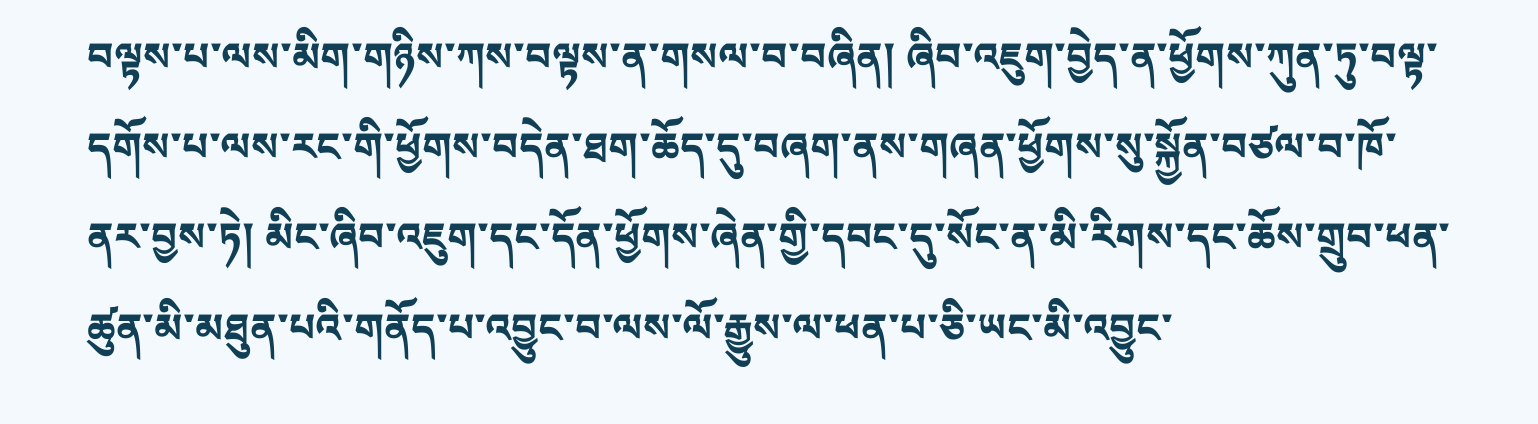བལྟས་པ་ལས་མིག་གཉིས་ཀས་བལྟས་ན་གསལ་བ་བཞིན། ཞིབ་འཇུག་བྱེད་ན་ཕྱོགས་ཀུན་ཏུ་བལྟ་དགོས་པ་ལས་རང་གི་ཕྱོགས་བདེན་ཐག་ཆོད་དུ་བཞག་ནས་གཞན་ཕྱོགས་སུ་སྐྱོན་བཙལ་བ་ཁོ་ནར་བྱས་ཏེ། མིང་ཞིབ་འཇུག་དང་དོན་ཕྱོགས་ཞེན་གྱི་དབང་དུ་སོང་ན་མི་རིགས་དང་ཆོས་གྲུབ་ཕན་ཚུན་མི་མཐུན་པའི་གནོད་པ་འབྱུང་བ་ལས་ལོ་རྒྱུས་ལ་ཕན་པ་ཅི་ཡང་མི་འབྱུང་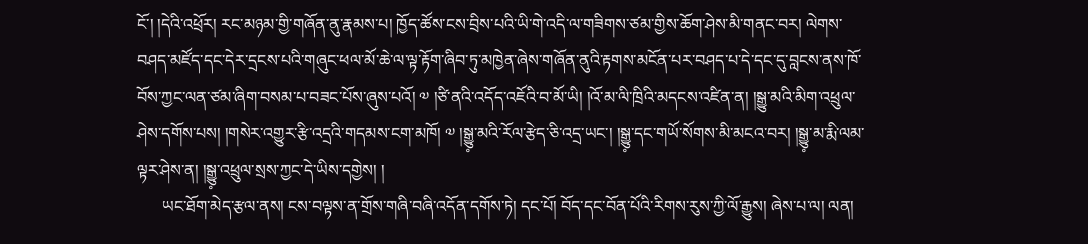ངོ་། །དེའི་འཕྲོར། རང་མཉམ་གྱི་གཞོན་ནུ་རྣམས་པ། ཁྱོད་ཚོས་ངས་བྲིས་པའི་ཡི་གེ་འདི་ལ་གཟིགས་ཙམ་གྱིས་ཆོག་ཤེས་མི་གནང་བར། ལེགས་བཤད་མཛོད་དང་དེར་དྲངས་པའི་གཞུང་ཕལ་མོ་ཆེ་ལ་ལྟ་རྟོག་ཞིབ་ཏུ་མཁྱེན་ཞེས་གཞོན་ནུའི་རྟགས་མངོན་པར་བཤད་པ་དེ་དང་དུ་བླངས་ནས་ཁོ་བོས་ཀྱང་ལན་ཙམ་ཞིག་བསམ་པ་བཟང་པོས་ཞུས་པའོ། ༧ །ཙི་ནའི་འདོད་འཇོའི་བ་མོ་ཡི། །འོ་མ་ལི་ཁྲིའི་མདངས་འཛིན་ན། །སྒྱུ་མའི་མིག་འཕྲུལ་ཤེས་དགོས་པས། །གསེར་འགྱུར་རྩི་འདྲའི་གདམས་ངག་མཁོ། ༧ །སྒྱུ༷་མའི་རོལ་རྩེད་ཅི་འདྲ་ཡང་། །སྒྱུ༷་དང་གཡོ་སོགས་མི་མངའ་བར། །སྒྱུ༷་མ་རྨི་ལམ་ལྟར་ཤེས་ན། །སྒྱུ༷་འཕྲུལ་སྲས་ཀྱང་དེ་ཡིས་དགྱེས། །
      ཡང་ཐོག་མེད་རྩལ་ནས། ངས་བལྟས་ན་གྲོས་གཞི་བཞི་འདོན་དགོས་ཏེ། དང་པོ། བོད་དང་བོན་པོའི་རིགས་རུས་ཀྱི་ལོ་རྒྱུས། ཞེས་པ་ལ། ལན།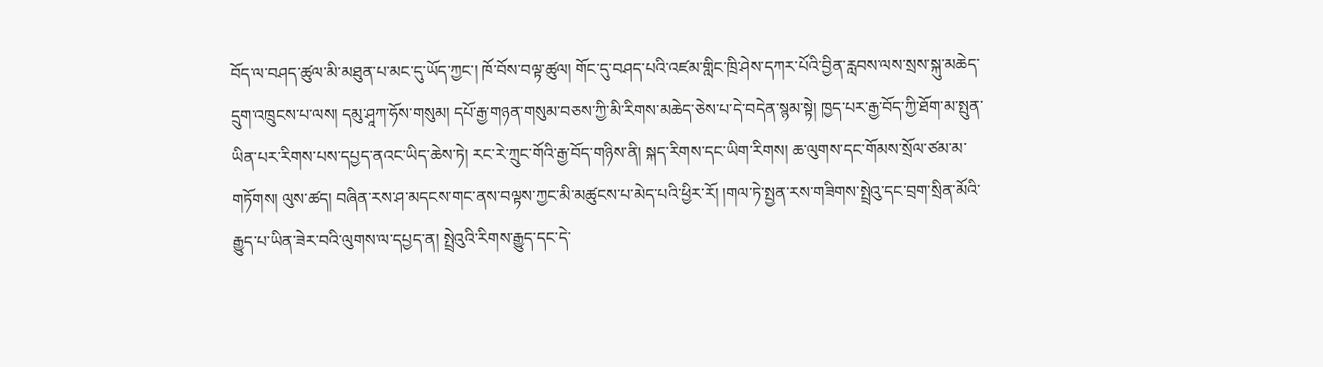བོད་ལ་བཤད་ཚུལ་མི་མཐུན་པ་མང་དུ་ཡོད་ཀྱང་། ཁོ་བོས་བལྟ་ཚུལ། གོང་དུ་བཤད་པའི་འཛམ་གླིང་ཁྲི་ཤེས་དཀར་པོའི་བྱིན་རླབས་ལས་སྲས་སྐུ་མཆེད་དྲུག་འཁྲུངས་པ་ལས། དམུ་ཤཱཀ་ཧོས་གསུམ། དཔོ་རྒྱ་གཉན་གསུམ་བཅས་ཀྱི་མི་རིགས་མཆེད་ཅེས་པ་དེ་བདེན་སྙམ་སྟེ། ཁྱད་པར་རྒྱ་བོད་ཀྱི་ཐོག་མ་སྤུན་ཡིན་པར་རིགས་པས་དཔྱད་ནའང་ཡིད་ཆེས་ཏེ། རང་རེ་ཀྲུང་གོའི་རྒྱ་བོད་གཉིས་ནི། སྐད་རིགས་དང་ཡིག་རིགས། ཆ་ལུགས་དང་གོམས་སྲོལ་ཙམ་མ་གཏོགས། ལུས་ཚད། བཞིན་རས་ཤ་མདངས་གང་ནས་བལྟས་ཀྱང་མི་མཚུངས་པ་མེད་པའི་ཕྱིར་རོ། །གལ་ཏེ་སྤྱན་རས་གཟིགས་སྤྲེའུ་དང་བྲག་སྲིན་མོའི་རྒྱུད་པ་ཡིན་ཟེར་བའི་ལུགས་ལ་དཔྱད་ན། སྤྲེའུའི་རིགས་རྒྱུད་དང་དེ་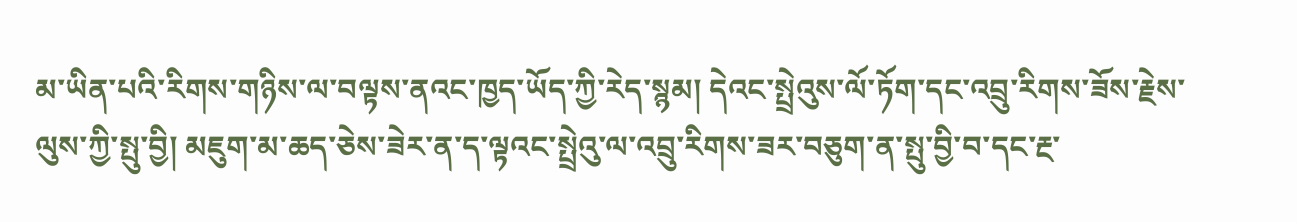མ་ཡིན་པའི་རིགས་གཉིས་ལ་བལྟས་ནའང་ཁྱད་ཡོད་ཀྱི་རེད་སྙམ། དེའང་སྤྲེའུས་ལོ་ཏོག་དང་འབྲུ་རིགས་ཟོས་རྗེས་ལུས་ཀྱི་སྤུ་བྱི། མཇུག་མ་ཆད་ཅེས་ཟེར་ན་ད་ལྟའང་སྤྲེའུ་ལ་འབྲུ་རིགས་ཟར་བཅུག་ན་སྤུ་བྱི་བ་དང་རྔ་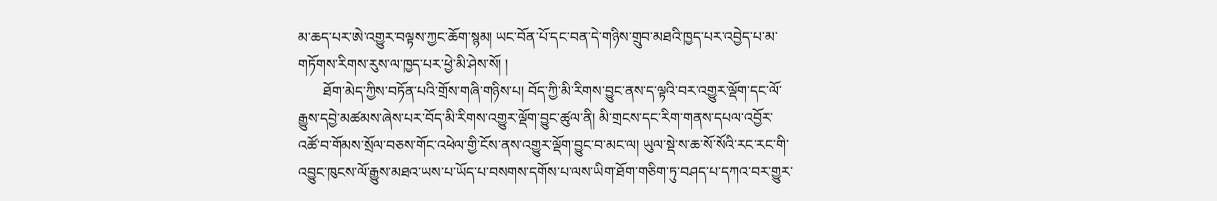མ་ཆད་པར་ཨེ་འགྱུར་བལྟས་ཀྱང་ཆོག་སྙམ། ཡང་བོན་པོ་དང་བན་དེ་གཉིས་གྲུབ་མཐའི་ཁྱད་པར་འབྱེད་པ་མ་གཏོགས་རིགས་རུས་ལ་ཁྱད་པར་ཕྱེ་མི་ཤེས་སོ། །
       ཐོག་མེད་ཀྱིས་བཏོན་པའི་གྲོས་གཞི་གཉིས་པ། བོད་ཀྱི་མི་རིགས་བྱུང་ནས་ད་ལྟའི་བར་འགྱུར་ལྡོག་དང་ལོ་རྒྱུས་དབྱེ་མཚམས་ཞེས་པར་བོད་མི་རིགས་འགྱུར་ལྡོག་བྱུང་ཚུལ་ནི། མི་གྲངས་དང་རིག་གནས་དཔལ་འབྱོར་འཚོ་བ་གོམས་སྲོལ་བཅས་གོང་འཕེལ་གྱི་ངོས་ནས་འགྱུར་ལྡོག་བྱུང་བ་མང་ལ། ཡུལ་སྡེ་ས་ཆ་སོ་སོའི་རང་རང་གི་འབྱུང་ཁུངས་ལོ་རྒྱུས་མཐའ་ཡས་པ་ཡོད་པ་བསགས་དགོས་པ་ལས་ཡིག་ཐོག་གཅིག་ཏུ་བཤད་པ་དཀའ་བར་གྱུར་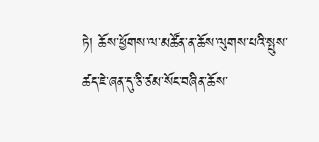ཏེ། ཆོས་ཕྱོགས་ལ་མཚོན་ན་ཆོས་ལུགས་པའི་སྤུས་ཚད་ཇེ་ཞན་དུ་ཅི་ཙམ་སོང་བཞིན་ཆོས་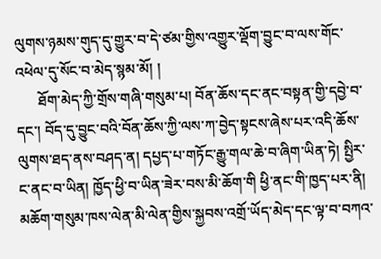ལུགས་ཉམས་གུད་དུ་གྱུར་བ་དེ་ཙམ་གྱིས་འགྱུར་ལྡོག་བྱུང་བ་ལས་གོང་འཕེལ་དུ་སོང་བ་མེད་སྙམ་མོ། །
      ཐོག་མེད་ཀྱི་གྲོས་གཞི་གསུམ་པ། བོན་ཆོས་དང་ནང་བསྟན་གྱི་དབྱེ་བ་དང་། བོད་དུ་བྱུང་བའི་བོན་ཆོས་ཀྱི་ལས་ཀ་བྱེད་སྟངས་ཞེས་པར་འདི་ཆོས་ལུགས་ཐད་ནས་བཤད་ན། དཔྱད་པ་གཏོང་རྒྱུ་གལ་ཆེ་བ་ཞིག་ཡིན་ཏེ། སྤྱིར་ང་ནང་བ་ཡིན། ཁྱོད་ཕྱི་བ་ཡིན་ཟེར་བས་མི་ཆོག་གི ཕྱི་ནང་གི་ཁྱད་པར་ནི། མཆོག་གསུམ་ཁས་ལེན་མི་ལེན་གྱིས་སྐྱབས་འགྲོ་ཡོད་མེད་དང་ལྟ་བ་བཀའ་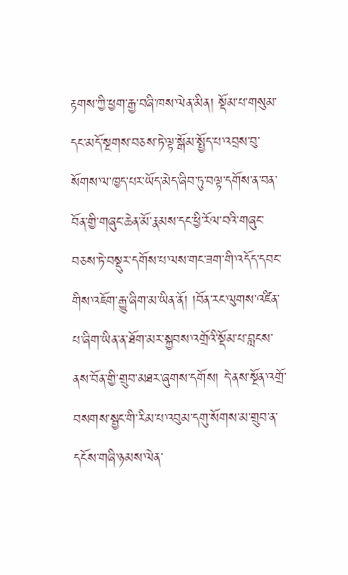རྟགས་ཀྱི་ཕྱག་རྒྱ་བཞི་ཁས་ལེན་མིན། སྡོམ་པ་གསུམ་དང་མདོ་སྔགས་བཅས་ཏེ་ལྟ་སྒོམ་སྤྱོད་པ་འབྲས་བུ་སོགས་ལ་ཁྱད་པར་ཡོད་མེད་ཞིབ་ཏུ་བལྟ་དགོས་ན་བན་བོན་གྱི་གཞུང་ཆེན་མོ་རྣམས་དང་ཕྱི་རོལ་བའི་གཞུང་བཅས་ཏེ་བསྡུར་དགོས་པ་ལས་གང་ཟག་གི་འདོད་དབང་གིས་འཇོག་རྒྱུ་ཞིག་མ་ཡིན་ནོ། །བོན་རང་ལུགས་འཛིན་པ་ཞིག་ཡིན་ན་ཐོག་མར་སྐྱབས་འགྲོའི་སྡོམ་པ་བླངས་ནས་བོན་གྱི་གྲུབ་མཐར་ཞུགས་དགོས། དེ་ནས་སྔོན་འགྲོ་བསགས་སྦྱང་གི་རིམ་པ་འབུམ་དགུ་སོགས་མ་གྲུབ་ན་དངོས་གཞི་ཉམས་ལེན་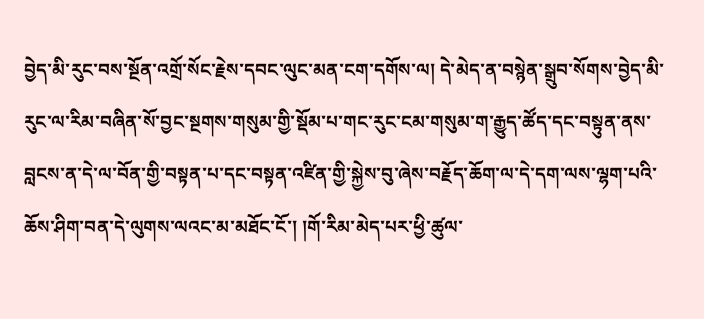བྱེད་མི་རུང་བས་སྔོན་འགྲོ་སོང་རྗེས་དབང་ལུང་མན་ངག་དགོས་ལ། དེ་མེད་ན་བསྙེན་སྒྲུབ་སོགས་བྱེད་མི་རུང་ལ་རིམ་བཞིན་སོ་བྱང་སྔགས་གསུམ་གྱི་སྡོམ་པ་གང་རུང་ངམ་གསུམ་ག་རྒྱུད་ཚོད་དང་བསྟུན་ནས་བླངས་ན་དེ་ལ་བོན་གྱི་བསྟན་པ་དང་བསྟན་འཛིན་གྱི་སྐྱེས་བུ་ཞེས་བརྗོད་ཆོག་ལ་དེ་དག་ལས་ལྷག་པའི་ཆོས་ཤིག་བན་དེ་ལུགས་ལའང་མ་མཐོང་ངོ་། །གོ་རིམ་མེད་པར་ཕྱི་ཚུལ་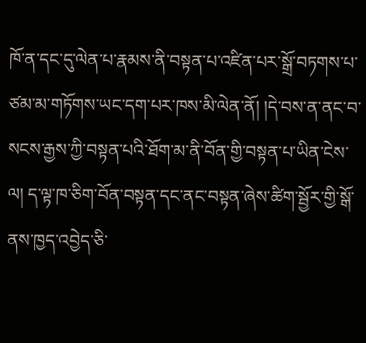ཁོ་ན་དང་དུ་ལེན་པ་རྣམས་ནི་བསྟན་པ་འཛིན་པར་སྒྲོ་བཏགས་པ་ཙམ་མ་གཏོགས་ཡང་དག་པར་ཁས་མི་ལེན་ནོ། །དེ་བས་ན་ནང་བ་སངས་རྒྱས་ཀྱི་བསྟན་པའི་ཐོག་མ་ནི་བོན་གྱི་བསྟན་པ་ཡིན་ངེས་ལ། ད་ལྟ་ཁ་ཅིག་བོན་བསྟན་དང་ནང་བསྟན་ཞེས་ཚིག་སྦྱོར་གྱི་སྒོ་ནས་ཁྱད་འབྱེད་ཅི་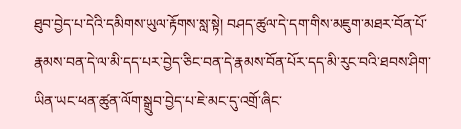ཐུབ་བྱེད་པ་དེའི་དམིགས་ཡུལ་རྟོགས་སླ་སྟེ། བཤད་ཚུལ་དེ་དག་གིས་མཇུག་མཐར་བོན་པོ་རྣམས་བན་དེ་ལ་མི་དད་པར་བྱེད་ཅིང་བན་དེ་རྣམས་བོན་པོར་དད་མི་རུང་བའི་ཐབས་ཤིག་ཡིན་ཡང་ཕན་ཚུན་ལོག་སྒྲུབ་བྱེད་པ་ཇེ་མང་དུ་འགྲོ་ཞིང་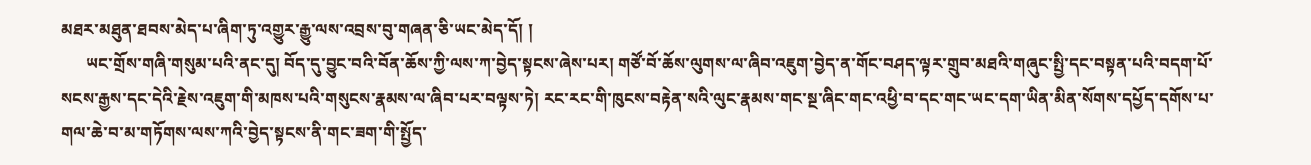མཐར་མཐུན་ཐབས་མེད་པ་ཞིག་ཏུ་འགྱུར་རྒྱུ་ལས་འབྲས་བུ་གཞན་ཅི་ཡང་མེད་དོ། །
      ཡང་གྲོས་གཞི་གསུམ་པའི་ནང་དུ། བོད་དུ་བྱུང་བའི་བོན་ཆོས་ཀྱི་ལས་ཀ་བྱེད་སྟངས་ཞེས་པར། གཙོ་བོ་ཆོས་ལུགས་ལ་ཞིབ་འཇུག་བྱེད་ན་གོང་བཤད་ལྟར་གྲུབ་མཐའི་གཞུང་སྤྱི་དང་བསྟན་པའི་བདག་པོ་སངས་རྒྱས་དང་དེའི་རྗེས་འཇུག་གི་མཁས་པའི་གསུངས་རྣམས་ལ་ཞིབ་པར་བལྟས་ཏེ། རང་རང་གི་ཁུངས་བརྟེན་སའི་ལུང་རྣམས་གང་སྔ་ཞིང་གང་འཕྱི་བ་དང་གང་ཡང་དག་ཡིན་མིན་སོགས་དཔྱོད་དགོས་པ་གལ་ཆེ་བ་མ་གཏོགས་ལས་ཀའི་བྱེད་སྟངས་ནི་གང་ཟག་གི་སྤྱོད་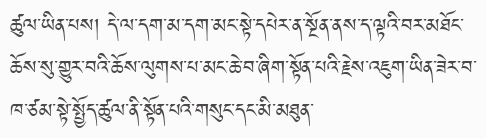ཚུལ་ཡིན་པས། དེ་ལ་དག་མ་དག་མང་སྟེ་དཔེར་ན་སྔོན་ནས་ད་ལྟའི་བར་མཐོང་ཆོས་སུ་གྱུར་བའི་ཆོས་ལུགས་པ་མང་ཆེ་བ་ཞིག་སྟོན་པའི་རྗེས་འཇུག་ཡིན་ཟེར་བ་ཁ་ཙམ་སྟེ་སྤྱོད་ཚུལ་ནི་སྟོན་པའི་གསུང་དང་མི་མཐུན་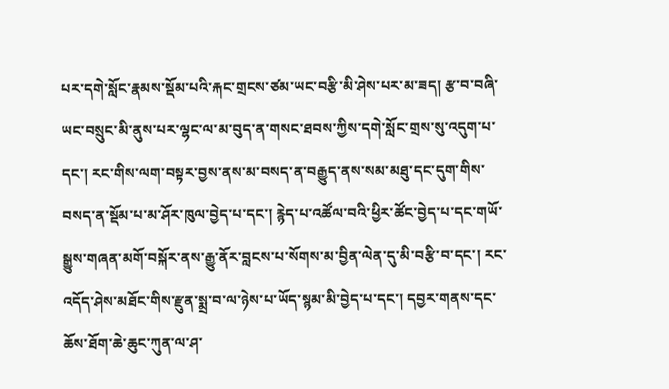པར་དགེ་སློང་རྣམས་སྡོམ་པའི་རྐང་གྲངས་ཙམ་ཡང་བརྩི་མི་ཤེས་པར་མ་ཟད། རྩ་བ་བཞི་ཡང་བསྲུང་མི་ནུས་པར་ལྷང་ལ་མ་བུད་ན་གསང་ཐབས་ཀྱིས་དགེ་སློང་གྲས་སུ་འདུག་པ་དང་། རང་གིས་ལག་བསྟར་བྱས་ནས་མ་བསད་ན་བརྒྱུད་ནས་སམ་མཐུ་དང་དུག་གིས་བསད་ན་སྡོམ་པ་མ་ཤོར་ཁུལ་བྱེད་པ་དང་། རྙེད་པ་འཚོལ་བའི་ཕྱིར་ཚོང་བྱེད་པ་དང་གཡོ་སྒྱུས་གཞན་མགོ་བསྐོར་ནས་རྒྱུ་ནོར་བླངས་པ་སོགས་མ་བྱིན་ལེན་དུ་མི་བརྩི་བ་དང་། རང་འདོད་ཤེས་མཐོང་གིས་རྫུན་སྨྲ་བ་ལ་ཉེས་པ་ཡོད་སྙམ་མི་བྱེད་པ་དང་། དབྱར་གནས་དང་ཆོས་ཐོག་ཆེ་ཆུང་ཀུན་ལ་ཤ་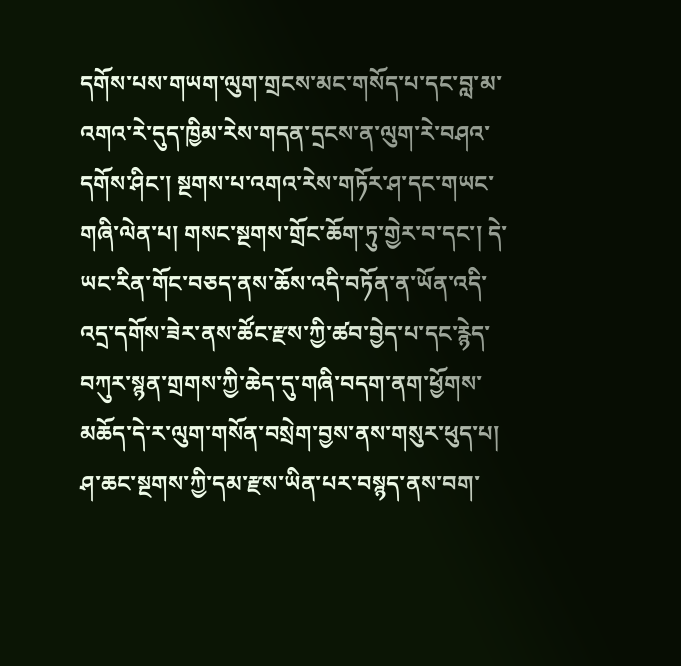དགོས་པས་གཡག་ལུག་གྲངས་མང་གསོད་པ་དང་བླ་མ་འགའ་རེ་དུད་ཁྱིམ་རེས་གདན་དྲངས་ན་ལུག་རེ་བཤའ་དགོས་ཤིང་། སྔགས་པ་འགའ་རེས་གཏོར་ཤ་དང་གཡང་གཞི་ལེན་པ། གསང་སྔགས་གྲོང་ཆོག་ཏུ་གྱེར་བ་དང་། དེ་ཡང་རིན་གོང་བཅད་ནས་ཆོས་འདི་བཏོན་ན་ཡོན་འདི་འདྲ་དགོས་ཟེར་ནས་ཚོང་རྫས་ཀྱི་ཚབ་བྱེད་པ་དང་རྙེད་བཀུར་སྙན་གྲགས་ཀྱི་ཆེད་དུ་གཞི་བདག་ནག་ཕྱོགས་མཆོད་དེ་ར་ལུག་གསོན་བསྲེག་བྱས་ནས་གསུར་ཕུད་པ། ཤ་ཆང་སྔགས་ཀྱི་དམ་རྫས་ཡིན་པར་བསྙད་ནས་བག་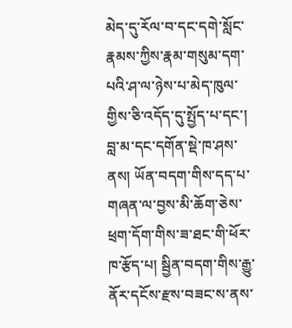མེད་དུ་རོལ་བ་དང་དགེ་སློང་རྣམས་ཀྱིས་རྣམ་གསུམ་དག་པའི་ཤ་ལ་ཉེས་པ་མེད་ཁུལ་གྱིས་ཅི་འདོད་དུ་སྤྱོད་པ་དང་། བླ་མ་དང་དགོན་སྡེ་ཁ་ཤས་ནས། ཡོན་བདག་གིས་དད་པ་གཞན་ལ་བྱས་མི་ཆོག་ཅེས་ཕྲག་དོག་གིས་ཟ་ཐང་གི་ཕོར་ཁ་རྩོད་པ། སྦྱིན་བདག་གིས་རྒྱུ་ནོར་དངོས་རྫས་བཟང་ས་ནས་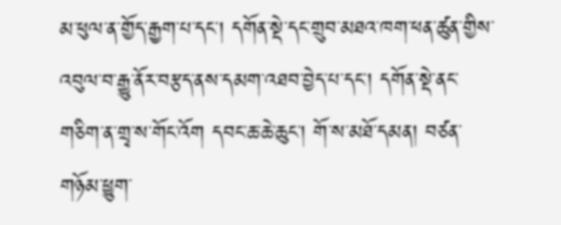མ་ཕུལ་ན་གྱོད་རྒྱག་པ་དང་། དགོན་སྡེ་དང་གྲུབ་མཐའ་ཁག་ཕན་ཚུན་གྱིས་འབུལ་བ་རྒྱུ་ནོར་བརྩད་ནས་དམག་འཐབ་བྱེད་པ་དང་། དགོན་སྡེ་ནང་གཅིག་ན་གྲྭ་ས་གོང་འོག དབང་ཆ་ཆེ་ཆུང་། གོ་ས་མཐོ་དམན། བཙན་གཉོམ་ཕྱུག་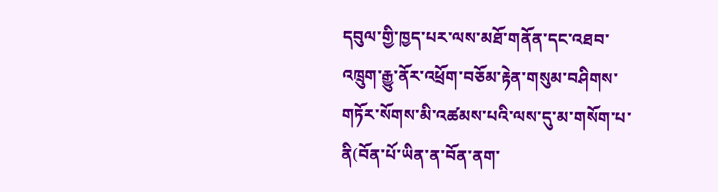དབུལ་གྱི་ཁྱད་པར་ལས་མཐོ་གནོན་དང་འཐབ་འཁྲུག་རྒྱུ་ནོར་འཕྲོག་བཅོམ་རྟེན་གསུམ་བཤིགས་གཏོར་སོགས་མི་འཚམས་པའི་ལས་དུ་མ་གསོག་པ་ནི(བོན་པོ་ཡིན་ན་བོན་ནག་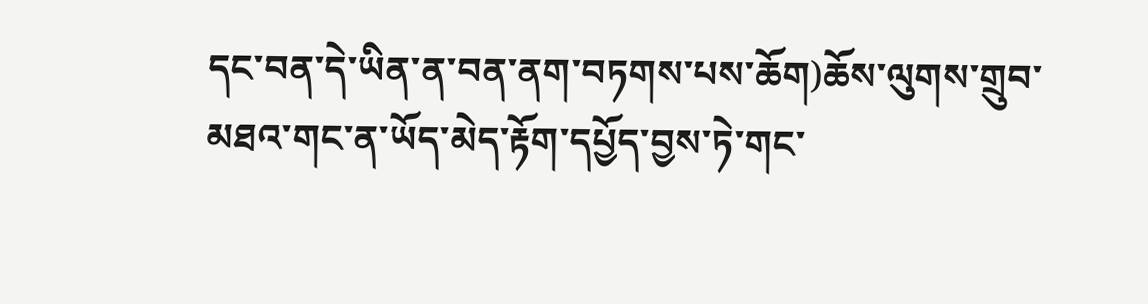དང་བན་དེ་ཡིན་ན་བན་ནག་བཏགས་པས་ཆོག)ཆོས་ལུགས་གྲུབ་མཐའ་གང་ན་ཡོད་མེད་རྟོག་དཔྱོད་བྱས་ཏེ་གང་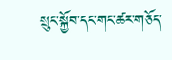སྲུང་སྐྱོབ་དང་གང་ཚར་གཅོད་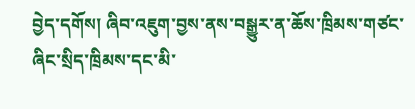བྱེད་དགོས། ཞིབ་འཇུག་བྱས་ནས་བསྒྱུར་ན་ཆོས་ཁྲིམས་གཙང་ཞིང་སྲིད་ཁྲིམས་དང་མི་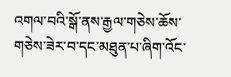འགལ་བའི་སྒོ་ནས་རྒྱལ་གཅེས་ཆོས་གཅེས་ཟེར་བ་དང་མཐུན་པ་ཞིག་འོང་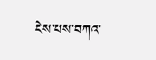ངེས་པས་བཀའ་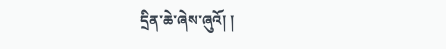དྲིན་ཆེ་ཞེས་ཞུའོ། །